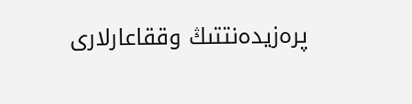پرەزيدەنتتىڭ وققاعارلارى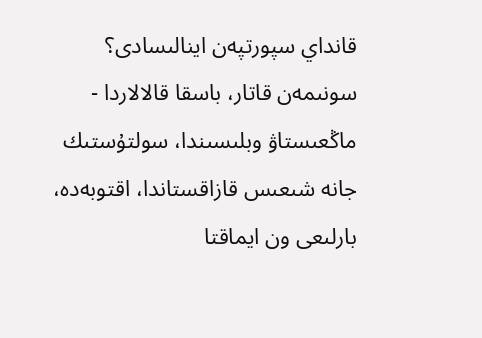قانداي سپورتپەن اينالىسادى؟
سونىمەن قاتار، باسقا قالالاردا - ماڭعىستاۋ وبلىسىندا، سولتۇستىك جانە شىعىس قازاقستاندا، اقتوبەدە، بارلىعى ون ايماقتا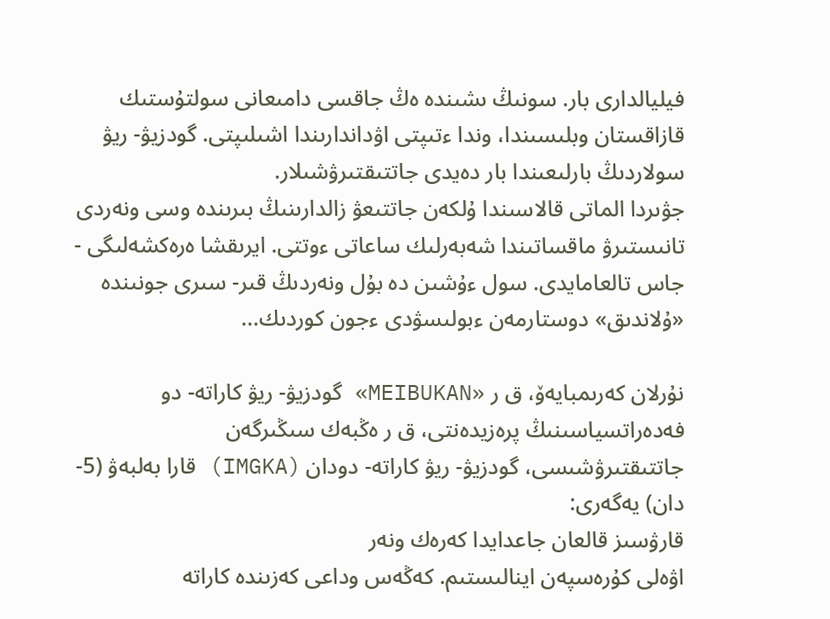فيليالدارى بار. سونىڭ ىشىندە ەڭ جاقسى دامىعانى سولتۇستىك قازاقستان وبلىسىندا، وندا ءتىپتى اۋداندارىندا اشىلىپتى. گودزيۋ- ريۋ سولاردىڭ بارلىعىندا بار دەيدى جاتتىقتىرۋشىلار.
جۋىردا الماتى قالاسىندا ۇلكەن جاتتىعۋ زالدارىنىڭ بىرىندە وسى ونەردى تانىستىرۋ ماقساتىندا شەبەرلىك ساعاتى ءوتتى. ايرىقشا ەرەكشەلىگى - جاس تالعامايدى. سول ءۇشىن دە بۇل ونەردىڭ قىر- سىرى جونىندە «ۇلاندىق» دوستارمەن ءبولىسۋدى ءجون كوردىك...

نۇرلان كەرىمبايەۆ، ق ر «MEIBUKAN» گودزيۋ- ريۋ كاراتە- دو فەدەراتسياسىنىڭ پرەزيدەنتى، ق ر ەڭبەك سىڭىرگەن جاتتىقتىرۋشىسى، گودزيۋ- ريۋ كاراتە- دودان (IMGKA) قارا بەلبەۋ (5-دان) يەگەرى:
قارۋسىز قالعان جاعدايدا كەرەك ونەر
اۋەلى كۇرەسپەن اينالىستىم. كەڭەس وداعى كەزىندە كاراتە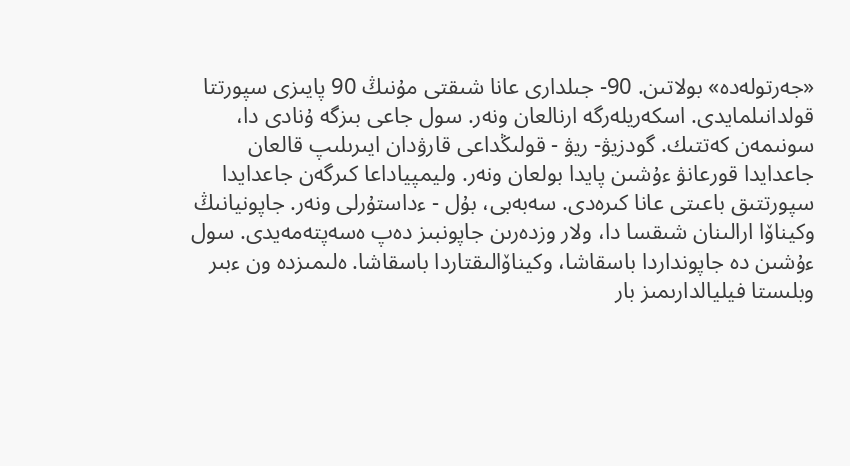«جەرتولەدە» بولاتىن. 90- جىلدارى عانا شىقتى مۇنىڭ 90 پايىزى سپورتتا قولدانىلمايدى. اسكەريلەرگە ارنالعان ونەر. سول جاعى بىزگە ۇنادى دا، سونىمەن كەتتىك. گودزيۋ- ريۋ - قولىڭداعى قارۋدان ايىرىلىپ قالعان جاعدايدا قورعانۋ ءۇشىن پايدا بولعان ونەر. وليمپياداعا كىرگەن جاعدايدا سپورتتىق باعىتى عانا كىرەدى. سەبەبى، بۇل - ءداستۇرلى ونەر. جاپونيانىڭ وكيناۆا ارالىنان شىقسا دا، ولار وزدەرىن جاپونبىز دەپ ەسەپتەمەيدى. سول ءۇشىن دە جاپونداردا باسقاشا، وكيناۆالىقتاردا باسقاشا. ەلىمىزدە ون ءبىر وبلىستا فيليالدارىمىز بار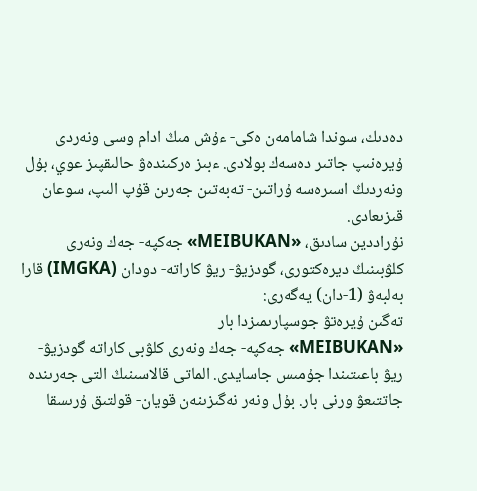دەدىك، سوندا شامامەن ەكى- ءۇش مىڭ ادام وسى ونەردى ۇيرەنىپ جاتىر دەسەك بولادى. ءبىز ەركىندەۋ حالىقپىز عوي، بۇل ونەردىڭ اسىرەسە ۇراتىن- تەبەتىن جەرىن قۇپ الىپ، سوعان قىزىعادى.
نۇراددين سادىق، «MEIBUKAN» جەكپە- جەك ونەرى كلۋبىنىڭ ديرەكتورى، گودزيۋ- ريۋ كاراتە- دودان (IMGKA) قارا بەلبەۋ (1-دان) يەگەرى:
تەگىن ۇيرەتۋ جوسپارىمىزدا بار
«MEIBUKAN» جەكپە- جەك ونەرى كلۋبى كاراتە گودزيۋ- ريۋ باعىتىندا جۇمىس جاسايدى. الماتى قالاسىنىڭ التى جەرىندە جاتتىعۋ ورنى بار. بۇل ونەر نەگىزىنەن قويان- قولتىق ۇرىسقا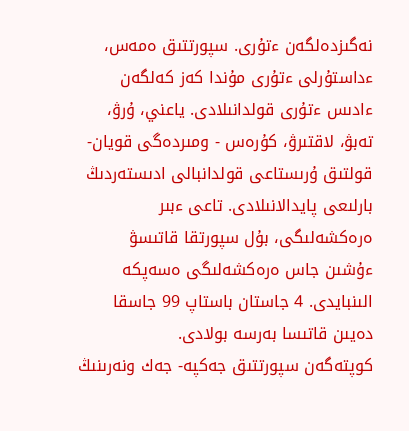نەگىزدەلگەن ءتۇرى. سپورتتىق ەمەس، ءداستۇرلى ءتۇرى مۇندا كەز كەلگەن ءادىس ءتۇرى قولدانىلادى. ياعني، ۇرۋ، تەبۋ، لاقتىرۋ، كۇرەس - ومىردەگى قويان- قولتىق ۇرىستاعى قولدانبالى ادىستەردىڭ بارلىعى پايدالانىلادى. تاعى ءبىر ەرەكشەلىگى، بۇل سپورتقا قاتىسۋ ءۇشىن جاس ەرەكشەلىگى ەسەپكە الىنبايدى. 4 جاستان باستاپ 99 جاسقا دەيىن قاتىسا بەرسە بولادى.
كوپتەگەن سپورتتىق جەكپە- جەك ونەرىنىڭ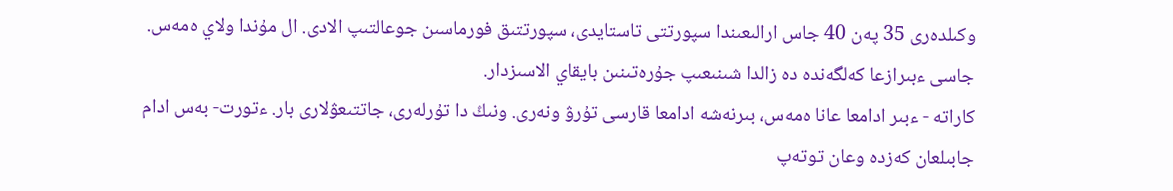وكىلدەرى 35 پەن 40 جاس ارالىعىندا سپورتتى تاستايدى، سپورتتىق فورماسىن جوعالتىپ الادى. ال مۇندا ولاي ەمەس. جاسى ءبىرازعا كەلگەندە دە زالدا شىنىعىپ جۇرەتىنىن بايقاي الاسىزدار.
كاراتە - ءبىر ادامعا عانا ەمەس، بىرنەشە ادامعا قارسى تۇرۋ ونەرى. ونىڭ دا تۇرلەرى، جاتتىعۋلارى بار. ءتورت- بەس ادام جابىلعان كەزدە وعان توتەپ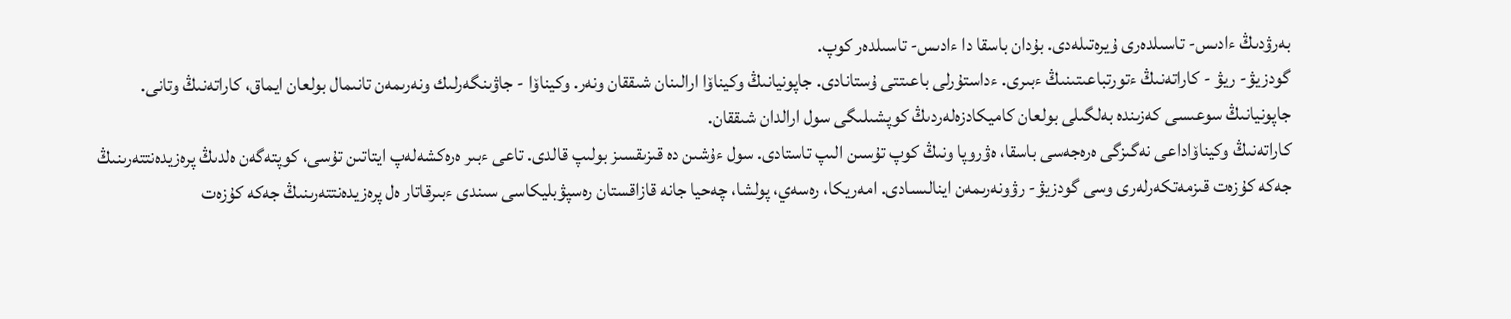بەرۋدىڭ ءادىس- تاسىلدەرى ۇيرەتىلەدى. بۇدان باسقا دا ءادىس- تاسىلدەر كوپ.
گودزيۋ- ريۋ - كاراتەنىڭ ءتورتباعىتىنىڭ ءبىرى. ءداستۇرلى باعىتتى ۇستانادى. جاپونيانىڭ وكيناۆا ارالىنان شىققان ونەر. وكيناۆا - جاۋىنگەرلىك ونەرىمەن تانىمال بولعان ايماق، كاراتەنىڭ وتانى. جاپونيانىڭ سوعىسى كەزىندە بەلگىلى بولعان كاميكادزەلەردىڭ كوپشىلىگى سول ارالدان شىققان.
كاراتەنىڭ وكيناۆاداعى نەگىزگى ەرەجەسى باسقا، ەۋروپا ونىڭ كوپ تۇسىن الىپ تاستادى. سول ءۇشىن دە قىزىقسىز بولىپ قالدى. تاعى ءبىر ەرەكشەلەپ ايتاتىن تۇسى، كوپتەگەن ەلدىڭ پرەزيدەنتتەرىنىڭ جەكە كۇزەت قىزمەتكەرلەرى وسى گودزيۋ- رۋونەرىمەن اينالىسادى. امەريكا، رەسەي، پولشا، چەحيا جانە قازاقستان رەسپۋبليكاسى سىندى ءبىرقاتار ەل پرەزيدەنتتەرىنىڭ جەكە كۇزەت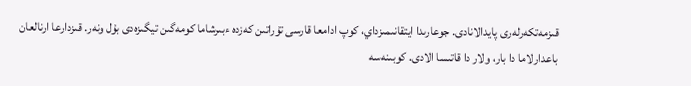قىزمەتكەرلەرى پايدالانادى. جوعارىدا ايتقانىمىزداي، كوپ ادامعا قارسى تۇراتىن كەزدە ءبىرشاما كومەگىن تيگىزەدى بۇل ونەر. قىزدارعا ارنالعان باعدارلاما دا بار، ولار دا قاتىسا الادى. كوبىنەسە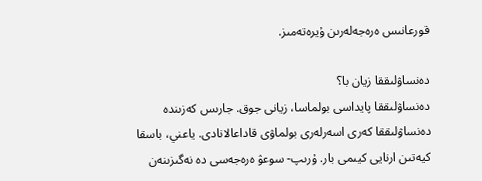قورعانىس ەرەجەلەرىن ۇيرەتەمىز.

دەنساۋلىققا زيان با؟
دەنساۋلىققا پايداسى بولماسا، زيانى جوق. جارىس كەزىندە دەنساۋلىققا كەرى اسەرلەرى بولماۋى قاداعالانادى. ياعني، باسقا كيەتىن ارنايى كيىمى بار. ۇرىپ- سوعۋ ەرەجەسى دە نەگىزىنەن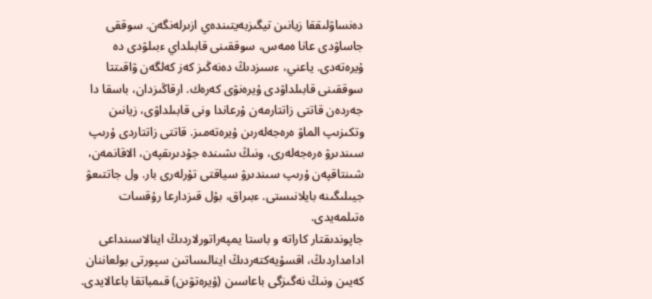دەنساۋلىققا زيانىن تيگىزبەيتىندەي ازىرلەنگەن. سوققى جاساۋدى عانا ەمەس، سوققىنى قابىلداي ءبىلۋدى دە ۇيرەتەدى. ياعني، ءسىزدىڭ دەنەڭىز كەز كەلگەن ۋاقىتتا سوققىنى قابىلداۋدى ۇيرەنۋى كەرەك. ارقاڭىزدان، باسقا دا جەردەن قاتتى زاتتارمەن ۇرعاندا ونى قابىلداۋى، زيانىن وتكىزىپ الماۋ ەرەجەلەرىن ۇيرەتەمىز. قاتتى زاتتاردى ۇرىپ سىندىرۋ ەرەجەلەرى، ونىڭ ىشىندە جۇدىرىقپەن، الاقانمەن، شىنتاقپەن ۇرىپ سىندىرۋ سياقتى تۇرلەرى بار. ول جاتتىعۋ جيىلىگىنە بايلانىستى. ءبىراق، بۇل قىزدارعا رۇقسات ەتىلمەيدى.
جاپوندىقتار كاراتە و باستا يمپەراتورلاردىڭ اينالاسىنداعى ادامداردىڭ، اقسۇيەكتەردىڭ اينالىساتىن سپورتى بولعاننان كەيىن ونىڭ نەگىزگى باعاسىن (ۇيرەتۋىن) قىمباتقا باعالايدى.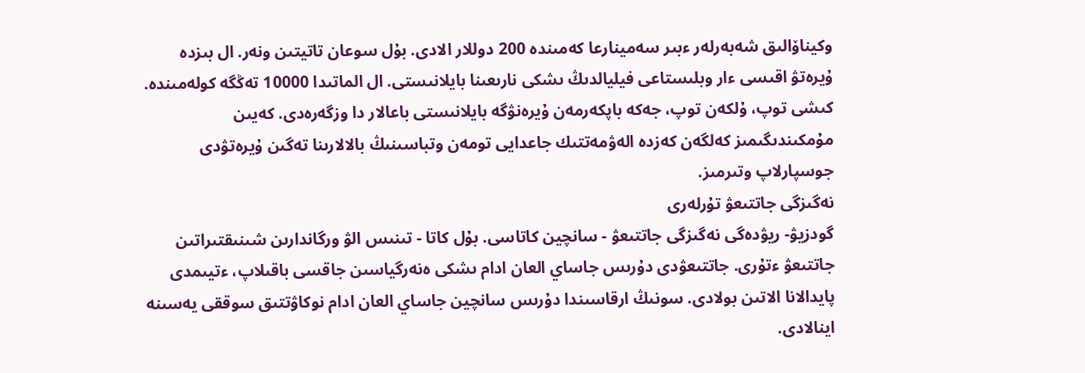وكيناۆالىق شەبەرلەر ءبىر سەمينارعا كەمىندە 200 دوللار الادى. بۇل سوعان تاتيتىن ونەر. ال بىزدە ۇيرەتۋ اقىسى ءار وبلىستاعى فيليالدىڭ ىشكى نارىعىنا بايلانىستى. ال الماتىدا 10000 تەڭگە كولەمىندە. كىشى توپ، ۇلكەن توپ، جەكە باپكەرمەن ۇيرەنۋگە بايلانىستى باعالار دا وزگەرەدى. كەيىن مۇمكىندىگىمىز كەلگەن كەزدە الەۋمەتتىك جاعدايى تومەن وتباسىنىڭ بالالارىنا تەگىن ۇيرەتۋدى جوسپارلاپ وتىرمىز.
نەگىزگى جاتتىعۋ تۇرلەرى
گودزيۋ- ريۋدەگى نەگىزگى جاتتىعۋ - سانچين كاتاسى. بۇل كاتا - تىنىس الۋ ورگاندارىن شىنىقتىراتىن جاتتىعۋ ءتۇرى. جاتتىعۋدى دۇرىس جاساي العان ادام ىشكى ەنەرگياسىن جاقسى باقىلاپ، ءتيىمدى پايدالانا الاتىن بولادى. سونىڭ ارقاسىندا دۇرىس سانچين جاساي العان ادام نوكاۋتتىق سوققى يەسىنە اينالادى.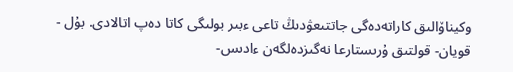وكيناۆالىق كاراتەدەگى جاتتىعۋدىڭ تاعى ءبىر بولىگى كاتا دەپ اتالادى. بۇل - قويان- قولتىق ۇرىستارعا نەگىزدەلگەن ءادىس-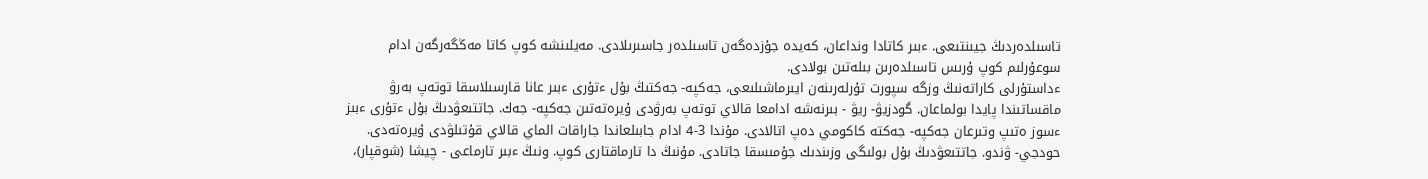تاسىلدەردىڭ جيىنتىعى. ءبىر كاتادا ونداعان، كەيدە جۇزدەگەن تاسىلدەر جاسىرىلادى. مەيلىنشە كوپ كاتا مەڭگەرگەن ادام سوعۇرلىم كوپ ۇرىس تاسىلدەرىن بىلەتىن بولادى.
ءداستۇرلى كاراتەنىڭ وزگە سپورت تۇرلەرىنەن ايىرماشىلىعى، جەكپە- جەكتىڭ بۇل ءتۇرى ءبىر عانا قارسىلاسقا توتەپ بەرۋ ماقساتىندا پايدا بولماعان. گودزيۋ- ريۋ - بىرنەشە ادامعا قالاي توتەپ بەرۋدى ۇيرەتەتىن جەكپە- جەك. جاتتىعۋدىڭ بۇل ءتۇرى ءبىز ءسوز ەتىپ وتىرعان جەكپە- جەكتە كاكومي دەپ اتالادى. مۇندا 3-4 ادام جابىلعاندا جاراقات الماي قالاي قۇتىلۋدى ۇيرەتەدى.
حودجي- ۋندو. جاتتىعۋدىڭ بۇل بولىگى وزىندىك جۇمىسقا جاتادى. مۇنىڭ دا تارماقتارى كوپ. ونىڭ ءبىر تارماعى - چيشا (شوقپار)،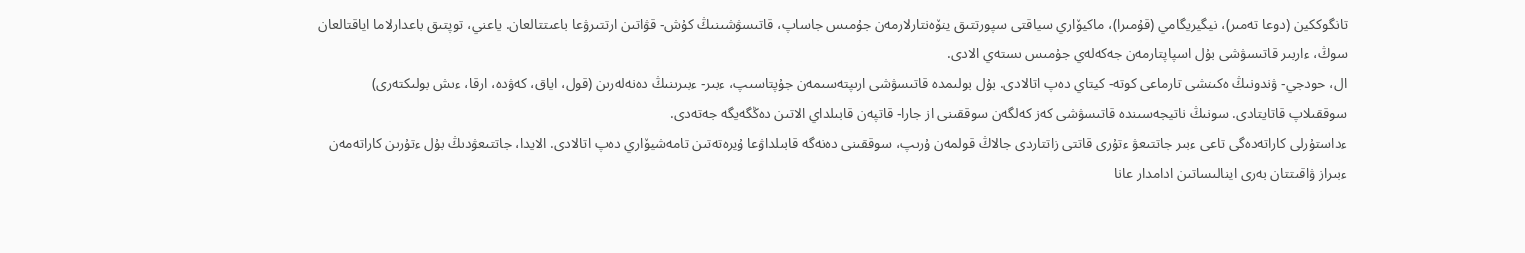تانگوككين (دوعا تەمىر)، نيگيريگامي (قۇمىرا)، ماكيۆاري سياقتى سپورتتىق ينۆەنتارلارمەن جۇمىس جاساپ، قاتىسۋشىنىڭ كۇش- قۋاتىن ارتتىرۋعا باعىتتالعان. ياعني، توپتىق باعدارلاما اياقتالعان سوڭ، ءاربىر قاتىسۋشى بۇل اسپاپتارمەن جەكەلەي جۇمىس ىستەي الادى.
ال، حودجي- ۋندونىڭ ەكىنشى تارماعى كوتە- كيتاي دەپ اتالادى. بۇل بولىمدە قاتىسۋشى ارىپتەسىمەن جۇپتاسىپ، ءبىر- ءبىرىنىڭ دەنەلەرىن (قول، اياق، كەۋدە، ارقا، ءىش بولىكتەرى) سوققىلاپ قاتايتادى. سونىڭ ناتيجەسىندە قاتىسۋشى كەز كەلگەن سوققىنى از جارا- قاتپەن قابىلداي الاتىن دەڭگەيگە جەتەدى.
ءداستۇرلى كاراتەدەگى تاعى ءبىر جاتتىعۋ ءتۇرى قاتتى زاتتاردى جالاڭ قولمەن ۇرىپ، سوققىنى دەنەگە قابىلداۋعا ۇيرەتەتىن تامەشيۆاري دەپ اتالادى. الايدا، جاتتىعۋدىڭ بۇل ءتۇرىن كاراتەمەن ءبىراز ۋاقىتتان بەرى اينالىساتىن ادامدار عانا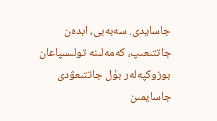جاسايدى. سەبەبى، ابدەن جاتتىعىپ، كەمەلىنە تولىسپاعان بوزوكپەلەر بۇل جاتتىعۋدى جاسايمىن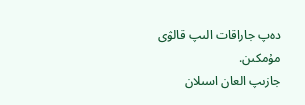دەپ جاراقات الىپ قالۋى مۇمكىن.
جازىپ العان اسىلان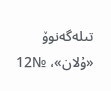تىلەگەنوۆ
«ۇلان»، №12